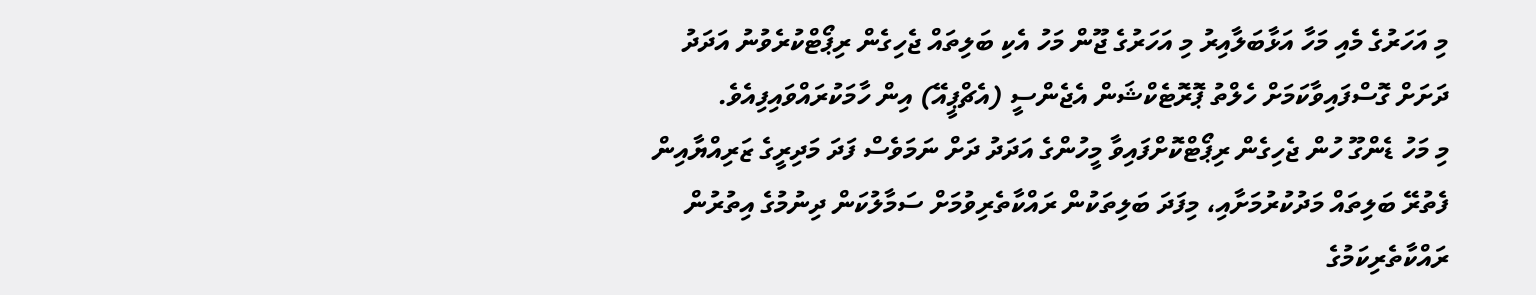މި އަހަރުގެ މެއި މަހާ އަޅާބަލާއިރު މި އަހަރުގެ ޖޫން މަހު އެކި ބަލިތައް ޖެހިގެން ރިޕޯޓްކުރެވުނު އަދަދު ދަށަށް ގޮސްފައިވާކަމަށް ހެލްތު ޕޮރޮޓެކްޝަން އެޖެންސީ (އެޗްޕީއޭ) އިން ހާމަކުރައްވައިފިއެވެ.
މި މަހު ޑެންގޫ ހުން ޖެހިގެން ރިޕޯޓްކޮށްފައިވާ މީހުންގެ އަދަދު ދަށް ނަމަވެސް ފަދަ މަދިރީގެ ޒަރިއްޔާއިން ފެތުރޭ ބަލިތައް މަދުކުރުމަށާއި، މިފަދަ ބަލިތަކުން ރައްކާތެރިވުމަށް ސަމާލުކަން ދިނުމުގެ އިތުރުން ރައްކާތެރިކަމުގެ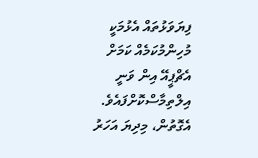ފިޔަވަޅުތައް އެޅުމަކީ މުހިންމުކަމެއް ކަމަށް އެޗްޕީއޭ އިން ވަނީ އިލްތިމާސްކޮށްފައެވެ.
އެގޮތުން، މިދިޔަ އަހަރު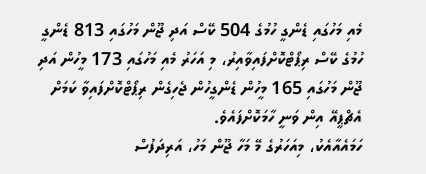މެއި މަހުގައި ޑެންގީ ހުމުގެ 504 ކޭސް އަދި ޖޫން މަހުގައި 813 ޑެންގީ ހުމުގެ ކޭސް ރިޕޯޓްކޮށްފައިވާއިރު، މި އަހަރު މެއި މަހުގައި 173 މީހުން އަދި ޖޫން މަހުގައި 165 މީހުން ޑެންގީހުން ޖެހިގެން ރިޕޯޓްކޮށްފައިވާ ކަމަށް އެޗްޕީއޭ އިން ވަނީ ހާމަކޮށްފައެވެ.
ހަމައެއާއެކު، މިއަހަރުގެ މޭ މަހާ ޖޫން މަހު، އަރިދަފުސް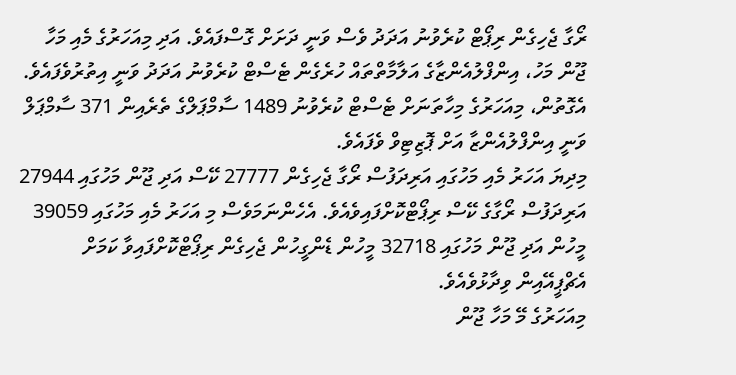ރޯގާ ޖެހިގެން ރިޕޯޓް ކުރެވުނު އަދަދު ވެސް ވަނީ ދަށަށް ގޮސްފައެވެ. އަދި މިއަހަރުގެ މެއި މަހާ ޖޫން މަހު، އިންފްލުއެންޒާގެ އަލާމާތްތައް ހުރެގެން ޓެސްޓް ކުރެވުނު އަދަދު ވަނީ އިތުރުވެފައެވެ. އެގޮތުން، މިއަހަރުގެ މިހާތަނަށް ޓެސްޓް ކުރެވުނު 1489 ސާމްޕަލްގެ ތެރެއިން 371 ސާމްޕަލް ވަނީ އިންފްލުއެންޒާ އަށް ޕޮޒިޓިވް ވެފައެވެ.
މިދިޔަ އަހަރު މެއި މަހުގައި އަރިދަފުސް ރޯގާ ޖެހިގެން 27777 ކޭސް އަދި ޖޫން މަހުގައި 27944 އަރިދަފުސް ރޯގާގެ ކޭސް ރިޕޯޓްކޮށްފައިވެއެވެ. އެހެންނަމަވެސް މި އަހަރު މެއި މަހުގައި 39059 މީހުން އަދި ޖޫން މަހުގައި 32718 މީހުން ޑެންގީހުން ޖެހިގެން ރިޕޯޓްކޮށްފައިވާ ކަމަށް އެޗްޕީއޭއިން ވިދާޅުވެއެވެ.
މިއަހަރުގެ މޭ މަހާ ޖޫން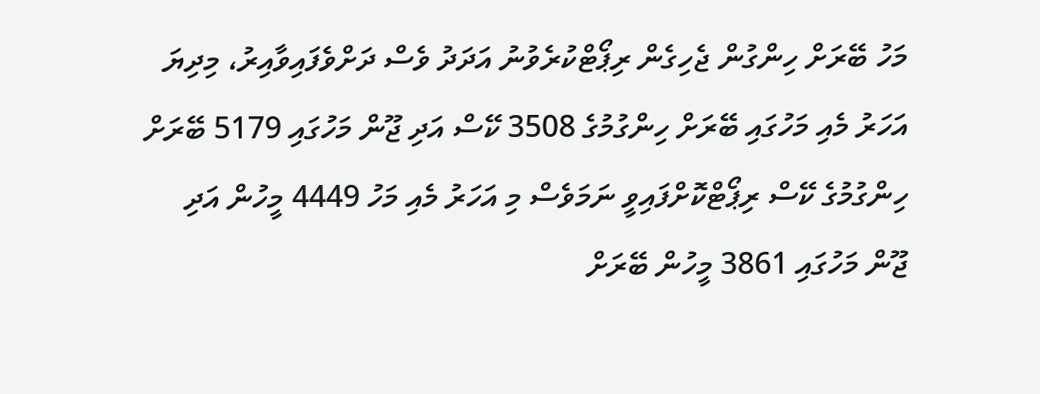މަހު ބޭރަށް ހިންގުން ޖެހިގެން ރިޕޯޓްކުރެވުނު އަދަދު ވެސް ދަށްވެފައިވާއިރު، މިދިޔަ އަހަރު މެއި މަހުގައި ބޭރަށް ހިންގުމުގެ 3508 ކޭސް އަދި ޖޫން މަހުގައި 5179 ބޭރަށް ހިންގުމުގެ ކޭސް ރިޕޯޓްކޮށްފައިވީ ނަމަވެސް މި އަހަރު މެއި މަހު 4449 މީހުން އަދި ޖޫން މަހުގައި 3861 މީހުން ބޭރަށް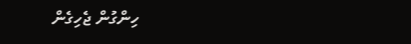ހިންގުން ޖެހިގެން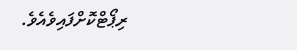ރިޕޯޓްކޮށްފައިވެއެވެ.